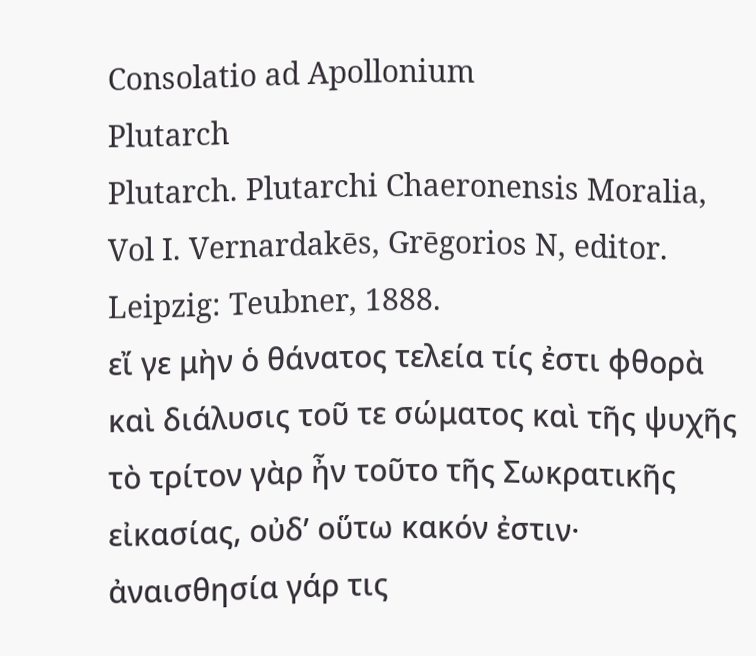Consolatio ad Apollonium
Plutarch
Plutarch. Plutarchi Chaeronensis Moralia, Vol I. Vernardakēs, Grēgorios N, editor. Leipzig: Teubner, 1888.
εἴ γε μὴν ὁ θάνατος τελεία τίς ἐστι φθορὰ καὶ διάλυσις τοῦ τε σώματος καὶ τῆς ψυχῆς τὸ τρίτον γὰρ ἦν τοῦτο τῆς Σωκρατικῆς εἰκασίας, οὐδʼ οὕτω κακόν ἐστιν· ἀναισθησία γάρ τις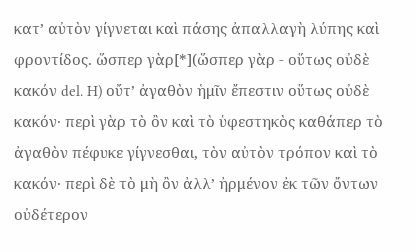κατʼ αὐτὸν γίγνεται καὶ πάσης ἀπαλλαγὴ λύπης καὶ φροντίδος. ὥσπερ γὰρ[*](ὥσπερ γὰρ - οὕτως οὐδὲ κακόν del. H) οὔτʼ ἀγαθὸν ἡμῖν ἔπεστιν οὕτως οὐδὲ κακόν· περὶ γὰρ τὸ ὂν καὶ τὸ ὑφεστηκὸς καθάπερ τὸ ἀγαθὸν πέφυκε γίγνεσθαι, τὸν αὐτὸν τρόπον καὶ τὸ κακόν· περὶ δὲ τὸ μὴ ὂν ἀλλʼ ἠρμένον ἐκ τῶν ὄντων οὐδέτερον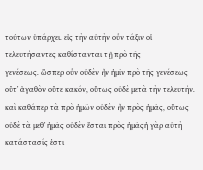τούτων ὑπάρχει. εἰς τὴν αὐτὴν οὖν τάξιν οἱ τελευτήσαντες καθίστανται τῇ πρὸ τῆς
γενέσεως. ὥσπερ οὖν οὐδὲν ἦν ἡμῖν πρὸ τῆς γενέσεως οὔτʼ ἀγαθὸν οὔτε κακόν, οὕτως οὐδὲ μετὰ τὴν τελευτήν. καὶ καθάπερ τὰ πρὸ ἡμῶν οὐδὲν ἦν πρὸς ἡμᾶς, οὕτως οὐδὲ τὰ μεθʼ ἡμᾶς οὐδὲν ἔσται πρὸς ἡμᾶςἡ γὰρ αὐτὴ κατάστασίς ἐστι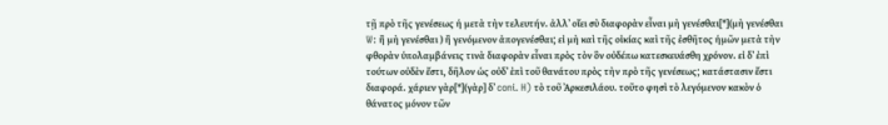τῇ πρὸ τῆς γενέσεως ἡ μετὰ τὴν τελευτήν. ἀλλʼ οἴει σὺ διαφορὰν εἶναι μὴ γενέσθαι[*](μὴ γενέσθαι W: ἢ μὴ γενέσθαι ) ἢ γενόμενον ἀπογενέσθαι; εἰ μὴ καὶ τῆς οἰκίας καὶ τῆς ἐσθῆτος ἡμῶν μετὰ τὴν φθορὰν ὑπολαμβάνεις τινὰ διαφορὰν εἶναι πρὸς τὸν ὃν οὐδέπω κατεσκευάσθη χρόνον. εἰ δʼ ἐπὶ τούτων οὐδὲν ἔστι, δῆλον ὡς οὐδʼ ἐπὶ τοῦ θανάτου πρὸς τὴν πρὸ τῆς γενέσεως; κατάστασιν ἔστι διαφορά. χάριεν γὰρ[*](γὰρ] δʼ coni. H) τὸ τοῦ Ἀρκεσιλάου. τοῦτο φησὶ τὸ λεγόμενον κακὸν ὁ θάνατος μόνον τῶν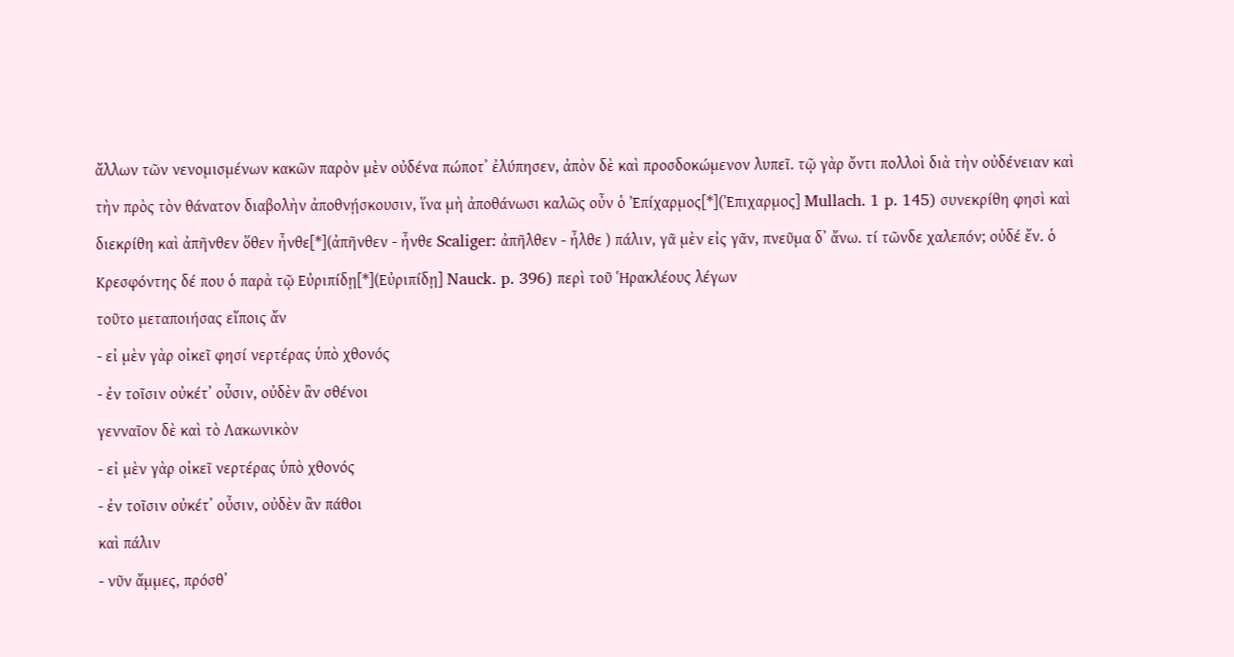ἄλλων τῶν νενομισμένων κακῶν παρὸν μὲν οὐδένα πώποτʼ ἐλύπησεν, ἀπὸν δὲ καὶ προσδοκώμενον λυπεῖ. τῷ γὰρ ὄντι πολλοὶ διὰ τὴν οὐδένειαν καὶ τὴν πρὸς τὸν θάνατον διαβολὴν ἀποθνῄσκουσιν, ἵνα μὴ ἀποθάνωσι καλῶς οὖν ὁ Ἐπίχαρμος[*](Ἐπιχαρμος] Mullach. 1 p. 145) συνεκρίθη φησὶ καὶ διεκρίθη καὶ ἀπῆνθεν ὅθεν ἦνθε[*](ἀπῆνθεν - ἦνθε Scaliger: ἀπῆλθεν - ἦλθε ) πάλιν, γᾶ μὲν εἰς γᾶν, πνεῦμα δʼ ἄνω. τί τῶνδε χαλεπόν; οὐδέ ἔν. ὁ Κρεσφόντης δέ που ὁ παρὰ τῷ Εὐριπίδῃ[*](Εὐριπίδῃ] Nauck. p. 396) περὶ τοῦ Ἡρακλέους λέγων
τοῦτο μεταποιήσας εἴποις ἄν
- εἰ μὲν γὰρ οἰκεῖ φησί νερτέρας ὑπὸ χθονός
- ἐν τοῖσιν οὐκέτʼ οὖσιν, οὐδὲν ἂν σθένοι
γενναῖον δὲ καὶ τὸ Λακωνικὸν
- εἰ μὲν γὰρ οἰκεῖ νερτέρας ὑπὸ χθονός
- ἐν τοῖσιν οὐκέτʼ οὖσιν, οὐδὲν ἂν πάθοι
καὶ πάλιν
- νῦν ἄμμες, πρόσθʼ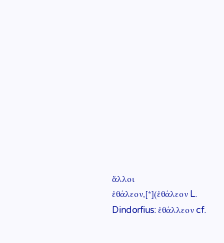ἄλλοι ἐθάλεον,[*](ἐθάλεον L. Dindorfius: ἐθάλλεον cf.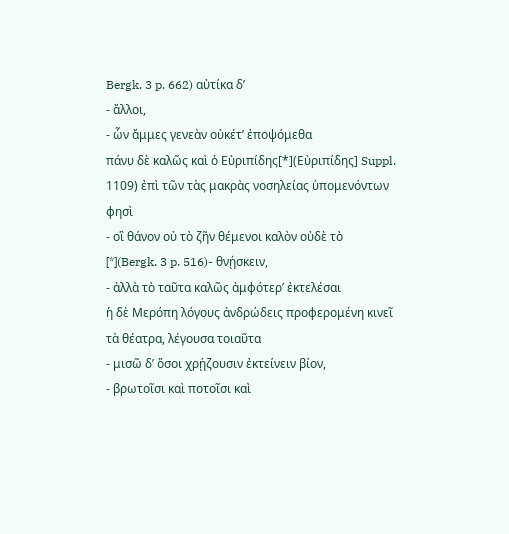Bergk. 3 p. 662) αὐτίκα δʼ
- ἄλλοι,
- ὧν ἄμμες γενεὰν οὐκέτʼ ἐποψόμεθα
πάνυ δὲ καλῶς καὶ ὁ Εὐριπίδης[*](Εὐριπίδης] Suppl. 1109) ἐπὶ τῶν τὰς μακρὰς νοσηλείας ὑπομενόντων φησὶ
- οἳ θάνον οὐ τὸ ζῆν θέμενοι καλὸν οὐδὲ τὸ
[*](Bergk. 3 p. 516)- θνῄσκειν,
- ἀλλὰ τὸ ταῦτα καλῶς ἀμφότερʼ ἐκτελέσαι
ἡ δὲ Μερόπη λόγους ἀνδρώδεις προφερομένη κινεῖ τὰ θέατρα, λέγουσα τοιαῦτα
- μισῶ δʼ ὅσοι χρῄζουσιν ἐκτείνειν βίον,
- βρωτοῖσι καὶ ποτοῖσι καὶ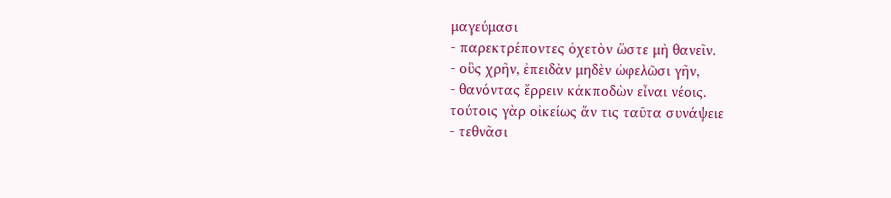μαγεύμασι
- παρεκτρέποντες ὀχετὸν ὥστε μὴ θανεῖν.
- οὓς χρῆν, ἐπειδὰν μηδὲν ὠφελῶσι γῆν,
- θανόντας ἔρρειν κἀκποδὼν εἶναι νέοις.
τούτοις γὰρ οἰκείως ἄν τις ταῦτα συνάψειε
- τεθνᾶσι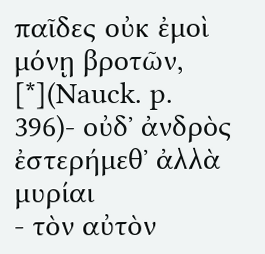παῖδες οὐκ ἐμοὶ μόνῃ βροτῶν,
[*](Nauck. p. 396)- οὐδʼ ἀνδρὸς ἐστερήμεθʼ ἀλλὰ μυρίαι
- τὸν αὐτὸν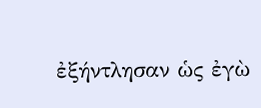ἐξήντλησαν ὡς ἐγὼ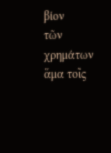βίον
τῶν χρημάτων ἅμα τοῖς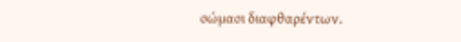σώμασι διαφθαρέντων.